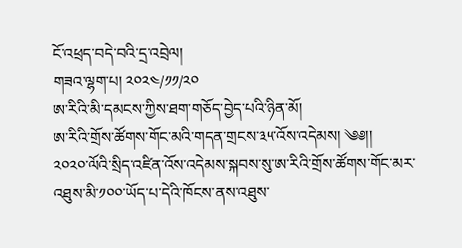ངོ་འཕྲད་བདེ་བའི་དྲ་འབྲེལ།
གཟའ་ལྷག་པ། ༢༠༢༤/༡༡/༢༠
ཨ་རིའི་མི་དམངས་ཀྱིས་ཐག་གཅོད་བྱེད་པའི་ཉིན་མོ།
ཨ་རིའི་གྲོས་ཚོགས་གོང་མའི་གདན་གྲངས་༣༥་འོས་འདེམས། ༄༅།།
༢༠༢༠་ལོའི་སྲིད་འཛིན་འོས་འདེམས་སྐབས་སུ་ཨ་རིའི་གྲོས་ཚོགས་གོང་མར་འཐུས་མི་༡༠༠་ཡོད་པ་དེའི་ཁོངས་ནས་འཐུས་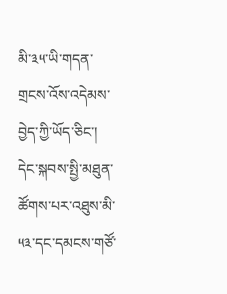མི་༣༥་ཡི་གདན་གྲངས་འོས་འདེམས་བྱེད་ཀྱི་ཡོད་ཅིང་། དེང་སྐབས་སྤྱི་མཐུན་ཚོགས་པར་འཐུས་མི་༥༣་དང་དམངས་གཙོ་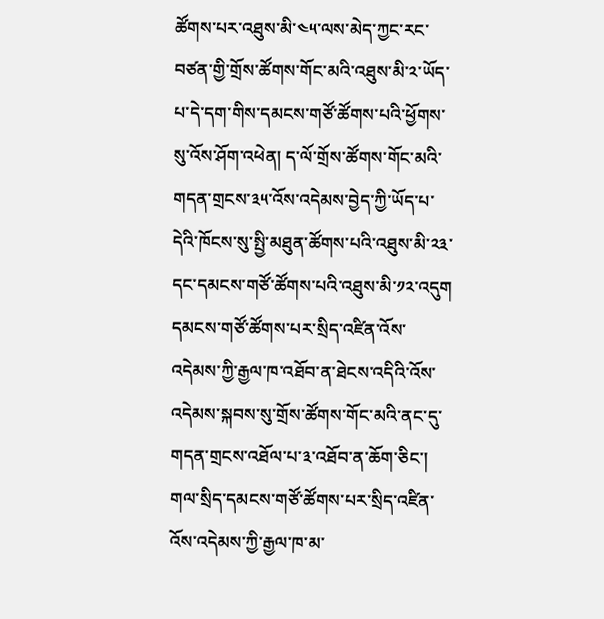ཚོགས་པར་འཐུས་མི་༤༥་ལས་མེད་ཀྱང་རང་བཙན་གྱི་གྲོས་ཚོགས་གོང་མའི་འཐུས་མི་༢་ཡོད་པ་དེ་དག་གིས་དམངས་གཙོ་ཚོགས་པའི་ཕྱོགས་སུ་འོས་ཤོག་འཕེན། ད་ལོ་གྲོས་ཚོགས་གོང་མའི་གདན་གྲངས་༣༥་འོས་འདེམས་བྱེད་ཀྱི་ཡོད་པ་དེའི་ཁོངས་སུ་སྤྱི་མཐུན་ཚོགས་པའི་འཐུས་མི་༢༣་དང་དམངས་གཙོ་ཚོགས་པའི་འཐུས་མི་༡༢་འདུག དམངས་གཙོ་ཚོགས་པར་སྲིད་འཛིན་འོས་འདེམས་ཀྱི་རྒྱལ་ཁ་འཐོབ་ན་ཐེངས་འདིའི་འོས་འདེམས་སྐབས་སུ་གྲོས་ཚོགས་གོང་མའི་ནང་དུ་གདན་གྲངས་འཐོལ་པ་༣་འཐོབ་ན་ཆོག་ཅིང་། གལ་སྲིད་དམངས་གཙོ་ཚོགས་པར་སྲིད་འཛིན་འོས་འདེམས་ཀྱི་རྒྱལ་ཁ་མ་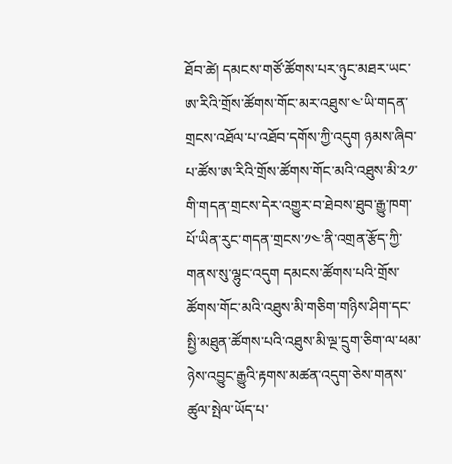ཐོབ་ཚེ། དམངས་གཙོ་ཚོགས་པར་ཉུང་མཐར་ཡང་ཨ་རིའི་གྲོས་ཚོགས་གོང་མར་འཐུས་༤་ཡི་གདན་གྲངས་འཐོལ་པ་འཐོབ་དགོས་ཀྱི་འདུག ཉམས་ཞིབ་པ་ཚོས་ཨ་རིའི་གྲོས་ཚོགས་གོང་མའི་འཐུས་མི་༢༡་གི་གདན་གྲངས་དེར་འགྱུར་བ་ཐེབས་ཐུབ་རྒྱུ་ཁག་པོ་ཡིན་རུང་གདན་གྲངས་༡༤་ནི་འགྲན་རྩོད་ཀྱི་གནས་སུ་ལྷུང་འདུག དམངས་ཚོགས་པའི་གྲོས་ཚོགས་གོང་མའི་འཐུས་མི་གཅིག་གཉིས་ཤིག་དང་སྤྱི་མཐུན་ཚོགས་པའི་འཐུས་མི་ལྔ་དྲུག་ཅིག་ལ་ཕམ་ཉེས་འབྱུང་རྒྱུའི་རྟགས་མཚན་འདུག་ཅེས་གནས་ཚུལ་སྤེལ་ཡོད་པ་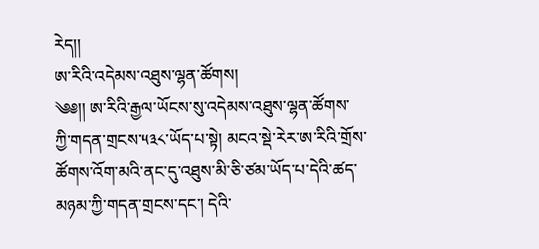རེད།།
ཨ་རིའི་འདེམས་འཐུས་ལྷན་ཚོགས།
༄༅།། ཨ་རིའི་རྒྱལ་ཡོངས་སུ་འདེམས་འཐུས་ལྷན་ཚོགས་ཀྱི་གདན་གྲངས་༥༣༨་ཡོད་པ་སྟེ། མངའ་སྡེ་རེར་ཨ་རིའི་གྲོས་ཚོགས་འོག་མའི་ནང་དུ་འཐུས་མི་ཅི་ཙམ་ཡོད་པ་དེའི་ཚད་མཉམ་ཀྱི་གདན་གྲངས་དང་། དེའི་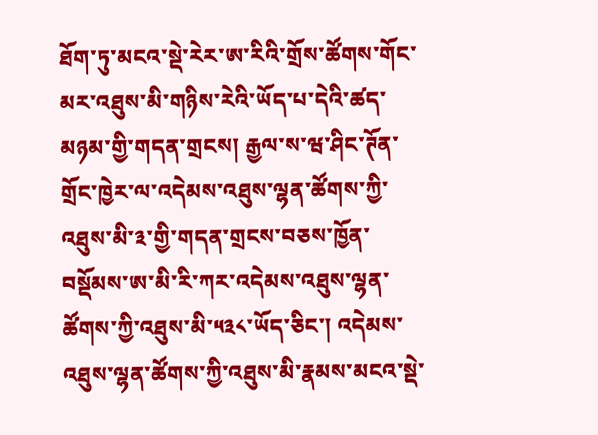ཐོག་ཏུ་མངའ་སྡེ་རེར་ཨ་རིའི་གྲོས་ཚོགས་གོང་མར་འཐུས་མི་གཉིས་རེའི་ཡོད་པ་དེའི་ཚད་མཉམ་གྱི་གདན་གྲངས། རྒྱལ་ས་ཝ་ཤིང་ཊོན་གྲོང་ཁྱེར་ལ་འདེམས་འཐུས་ལྷན་ཚོགས་ཀྱི་འཐུས་མི་༣་གྱི་གདན་གྲངས་བཅས་ཁྱོན་བསྡོམས་ཨ་མི་རི་ཀར་འདེམས་འཐུས་ལྷན་ཚོགས་ཀྱི་འཐུས་མི་༥༣༨་ཡོད་ཅིང་། འདེམས་འཐུས་ལྷན་ཚོགས་ཀྱི་འཐུས་མི་རྣམས་མངའ་སྡེ་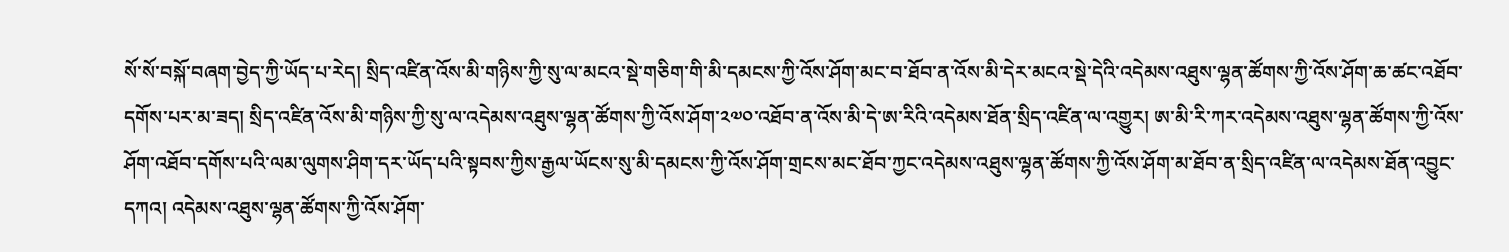སོ་སོ་བསྐོ་བཞག་བྱེད་ཀྱི་ཡོད་པ་རེད། སྲིད་འཛིན་འོས་མི་གཉིས་ཀྱི་སུ་ལ་མངའ་སྡེ་གཅིག་གི་མི་དམངས་ཀྱི་འོས་ཤོག་མང་བ་ཐོབ་ན་འོས་མི་དེར་མངའ་སྡེ་དེའི་འདེམས་འཐུས་ལྷན་ཚོགས་ཀྱི་འོས་ཤོག་ཆ་ཚང་འཐོབ་དགོས་པར་མ་ཟད། སྲིད་འཛིན་འོས་མི་གཉིས་ཀྱི་སུ་ལ་འདེམས་འཐུས་ལྷན་ཚོགས་ཀྱི་འོས་ཤོག་༢༧༠་འཐོབ་ན་འོས་མི་དེ་ཨ་རིའི་འདེམས་ཐོན་སྲིད་འཛིན་ལ་འགྱུར། ཨ་མི་རི་ཀར་འདེམས་འཐུས་ལྷན་ཚོགས་ཀྱི་འོས་ཤོག་འཐོབ་དགོས་པའི་ལམ་ལུགས་ཤིག་དར་ཡོད་པའི་སྟབས་ཀྱིས་རྒྱལ་ཡོངས་སུ་མི་དམངས་ཀྱི་འོས་ཤོག་གྲངས་མང་ཐོབ་ཀྱང་འདེམས་འཐུས་ལྷན་ཚོགས་ཀྱི་འོས་ཤོག་མ་ཐོབ་ན་སྲིད་འཛིན་ལ་འདེམས་ཐོན་འབྱུང་དཀའ། འདེམས་འཐུས་ལྷན་ཚོགས་ཀྱི་འོས་ཤོག་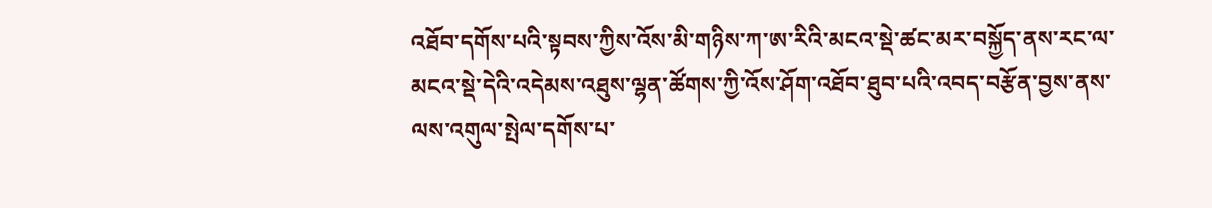འཐོབ་དགོས་པའི་སྟབས་ཀྱིས་འོས་མི་གཉིས་ཀ་ཨ་རིའི་མངའ་སྡེ་ཚང་མར་བསྐྱོད་ནས་རང་ལ་མངའ་སྡེ་དེའི་འདེམས་འཐུས་ལྷན་ཚོགས་ཀྱི་འོས་ཤོག་འཐོབ་ཐུབ་པའི་འབད་བརྩོན་བྱས་ནས་ལས་འགུལ་སྤེལ་དགོས་པ་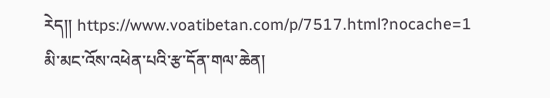རེད།། https://www.voatibetan.com/p/7517.html?nocache=1
མི་མང་འོས་འཕེན་པའི་རྩ་དོན་གལ་ཆེན།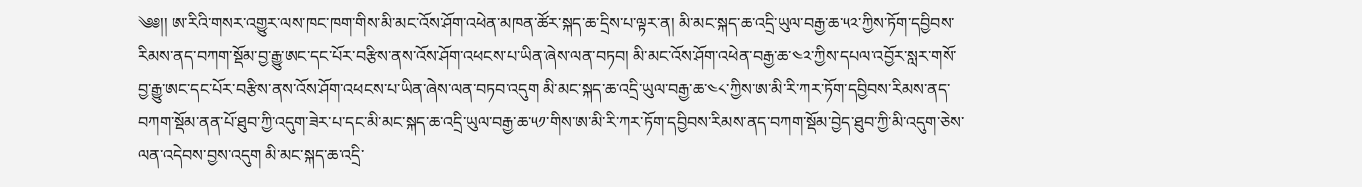༄༅།། ཨ་རིའི་གསར་འགྱུར་ལས་ཁང་ཁག་གིས་མི་མང་འོས་ཤོག་འཕེན་མཁན་ཚོར་སྐད་ཆ་དྲིས་པ་ལྟར་ན། མི་མང་སྐད་ཆ་འདྲི་ཡུལ་བརྒྱ་ཆ་༥༢་ཀྱིས་ཏོག་དབྱིབས་རིམས་ནད་བཀག་སྡོམ་བྱ་རྒྱུ་ཨང་དང་པོར་བརྩིས་ནས་འོས་ཤོག་འཕངས་པ་ཡིན་ཞེས་ལན་བཏབ། མི་མང་འོས་ཤོག་འཕེན་བརྒྱ་ཆ་༤༢་ཀྱིས་དཔལ་འབྱོར་སླར་གསོ་བྱ་རྒྱུ་ཨང་དང་པོར་བརྩིས་ནས་འོས་ཤོག་འཕངས་པ་ཡིན་ཞེས་ལན་བཏབ་འདུག མི་མང་སྐད་ཆ་འདྲི་ཡུལ་བརྒྱ་ཆ་༤༨་ཀྱིས་ཨ་མི་རི་ཀར་ཏོག་དབྱིབས་རིམས་ནད་བཀག་སྡོམ་ནན་པོ་ཐུབ་ཀྱི་འདུག་ཟེར་པ་དང་མི་མང་སྐད་ཆ་འདྲི་ཡུལ་བརྒྱ་ཆ་༥༡་གིས་ཨ་མི་རི་ཀར་ཏོག་དབྱིབས་རིམས་ནད་བཀག་སྡོམ་བྱེད་ཐུབ་ཀྱི་མི་འདུག་ཅེས་ལན་འདེབས་བྱས་འདུག མི་མང་སྐད་ཆ་འདྲི་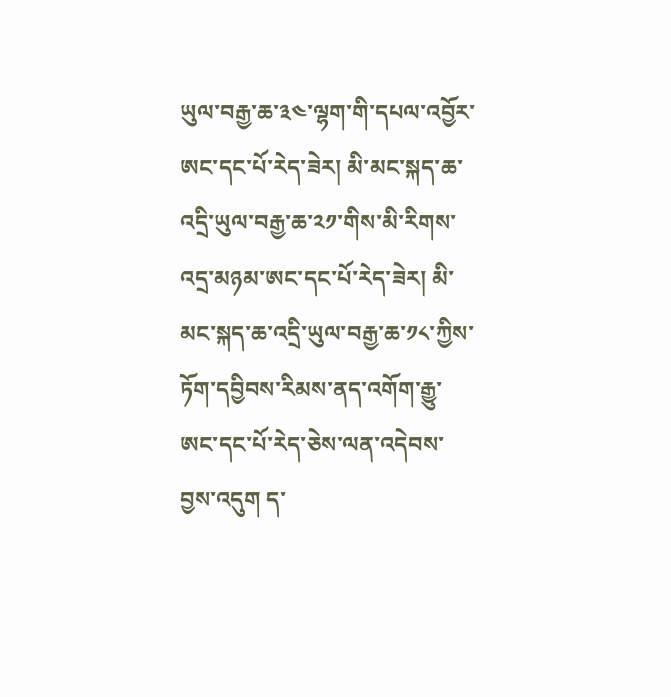ཡུལ་བརྒྱ་ཆ་༣༤་ལྷག་གི་དཔལ་འབྱོར་ཨང་དང་པོ་རེད་ཟེར། མི་མང་སྐད་ཆ་འདྲི་ཡུལ་བརྒྱ་ཆ་༢༡་གིས་མི་རིགས་འདྲ་མཉམ་ཨང་དང་པོ་རེད་ཟེར། མི་མང་སྐད་ཆ་འདྲི་ཡུལ་བརྒྱ་ཆ་༡༨་ཀྱིས་ཏོག་དབྱིབས་རིམས་ནད་འགོག་རྒྱུ་ཨང་དང་པོ་རེད་ཅེས་ལན་འདེབས་བྱས་འདུག ད་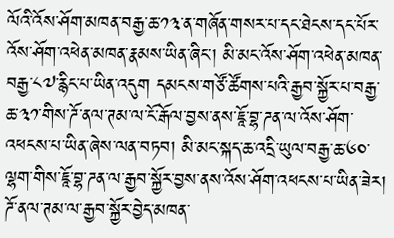ལོའི་འོས་ཤོག་མཁན་བརྒྱ་ཆ་༡༣་ན་གཞོན་གསར་པ་དང་ཐེངས་དང་པོར་འོས་ཤོག་འཕེན་མཁན་རྣམས་ཡིན་ཞིང་། མི་མང་འོས་ཤོག་འཕེན་མཁན་བརྒྱ་༨༧་རྙིང་པ་ཡིན་འདུག དམངས་གཙོ་ཚོགས་པའི་རྒྱབ་སྐྱོར་པ་བརྒྱ་ཆ་༣༡་གིས་ཌོ་ནལ་ཊམ་ལ་ངོ་རྒོལ་བྱས་ནས་ཇཱོ་བྷ་ཌན་ལ་འོས་ཤོག་འཕངས་པ་ཡིན་ཞེས་ལན་བཏབ། མི་མང་སྐད་ཆ་འདྲི་ཡུལ་བརྒྱ་ཆ་༦༠་ལྷག་གིས་ཇཱོ་བྷ་ཌན་ལ་རྒྱབ་སྐྱོར་བྱས་ནས་འོས་ཤོག་འཕངས་པ་ཡིན་ཟེར། ཌོ་ནལ་ཊམ་ལ་རྒྱབ་སྐྱོར་བྱེད་མཁན་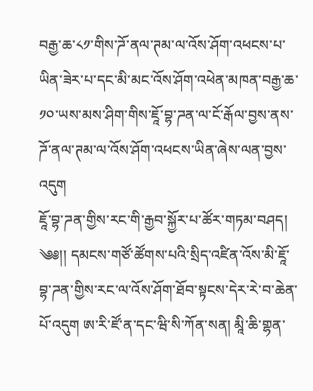བརྒྱ་ཆ་༨༡་གིས་ཌོ་ནལ་ཊམ་ལ་འོས་ཤོག་འཕངས་པ་ཡིན་ཟེར་པ་དང་མི་མང་འོས་ཤོག་འཕེན་མཁན་བརྒྱ་ཆ་༡༠་ཡས་མས་ཤིག་གིས་ཇཱོ་བྷ་ཌན་ལ་ངོ་རྒོལ་བྱས་ནས་ཌོ་ནལ་ཊམ་ལ་འོས་ཤོག་འཕངས་ཡིན་ཞེས་ལན་བྱས་འདུག
ཇཱོ་བྷ་ཌན་གྱིས་རང་གི་རྒྱབ་སྐྱོར་པ་ཚོར་གཏམ་བཤད།
༄༅།། དམངས་གཙོ་ཚོགས་པའི་སྲིད་འཛིན་འོས་མི་ཇཱོ་བྷ་ཌན་གྱིས་རང་ལ་འོས་ཤོག་ཐོབ་སྟངས་དེར་རེ་བ་ཆེན་པོ་འདུག ཨ་རི་ཛོ་ན་དང་ཝི་སི་ཀོན་སན། མཱི་ཆི་གྷན་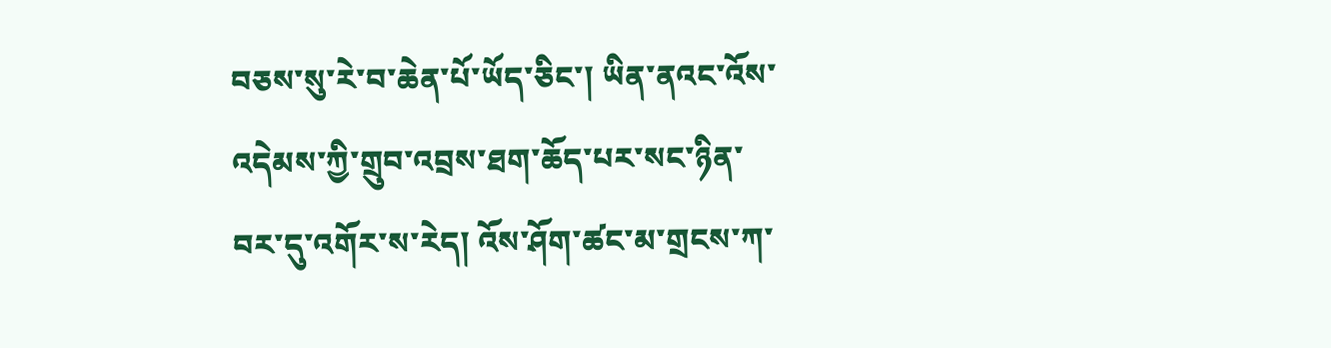བཅས་སུ་རེ་བ་ཆེན་པོ་ཡོད་ཅིང་། ཡིན་ནའང་འོས་འདེམས་ཀྱི་གྲུབ་འབྲས་ཐག་ཆོད་པར་སང་ཉིན་བར་དུ་འགོར་ས་རེད། འོས་ཤོག་ཚང་མ་གྲངས་ཀ་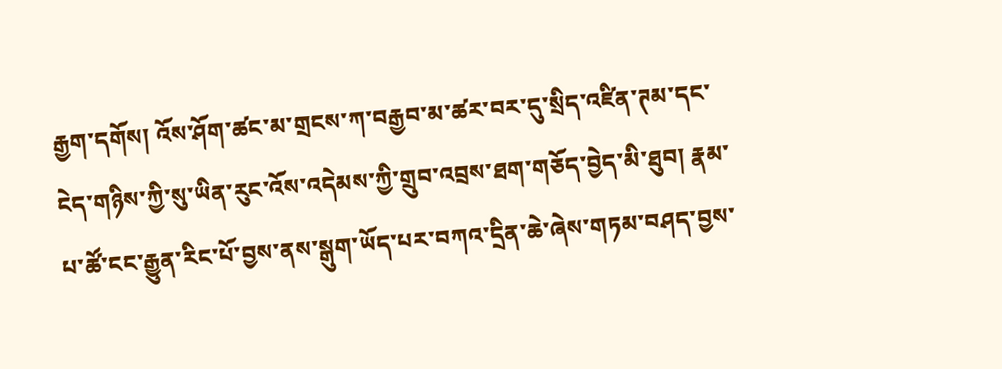རྒྱག་དགོས། འོས་ཤོག་ཚང་མ་གྲངས་ཀ་བརྒྱབ་མ་ཚར་བར་དུ་སྲིད་འཛིན་ཊམ་དང་ངེད་གཉིས་ཀྱི་སུ་ཡིན་རུང་འོས་འདེམས་ཀྱི་གྲུབ་འབྲས་ཐག་གཅོད་བྱེད་མི་ཐུབ། རྣམ་པ་ཚོ་ངང་རྒྱུན་རིང་པོ་བྱས་ནས་སྒུག་ཡོད་པར་བཀའ་དྲིན་ཆེ་ཞེས་གཏམ་བཤད་བྱས་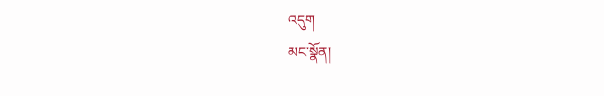འདུག
མང་སྣོན།